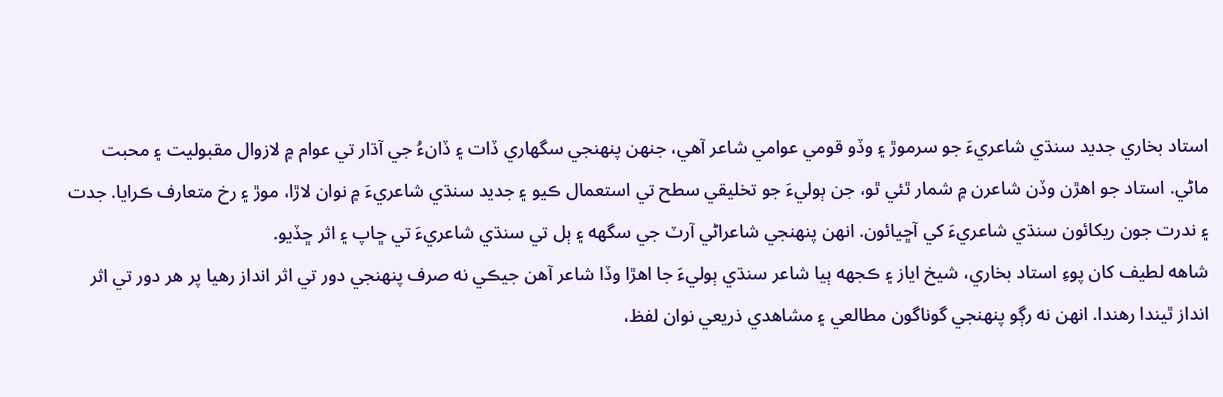استاد بخاري جديد سنڌي شاعريءَ جو سرموڙ ۽ وڏو قومي عوامي شاعر آهي، جنهن پنهنجي سگهاري ڏات ۽ ڏانءُ جي آڌار تي عوام ۾ لازوال مقبوليت ۽ محبت ماڻي. استاد جو اهڙن وڏن شاعرن ۾ شمار ٿئي ٿو، جن ٻوليءَ جو تخليقي سطح تي استعمال ڪيو ۽ جديد سنڌي شاعريءَ ۾ نوان لاڙا، موڙ ۽ رخ متعارف ڪرايا. جدت ۽ ندرت جون ريکائون سنڌي شاعريءَ کي آڇيائون. انهن پنهنجي شاعراڻي آرٽ جي سگهه ۽ ٻل تي سنڌي شاعريءَ تي ڇاپ ۽ اثر ڇڏيو.
شاهه لطيف کان پوءِ استاد بخاري، شيخ اياز ۽ ڪجهه ٻيا شاعر سنڌي ٻوليءَ جا اهڙا وڏا شاعر آهن جيڪي نه صرف پنهنجي دور تي اثر انداز رهيا پر هر دور تي اثر انداز ٿيندا رهندا. انهن نه رڳو پنهنجي گوناگون مطالعي ۽ مشاهدي ذريعي نوان لفظ،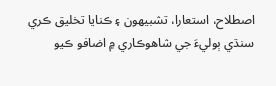اصطلاح، استعارا، تشبيهون ۽ ڪنايا تخليق ڪري سنڌي ٻوليءَ جي شاهوڪاري ۾ اضافو ڪيو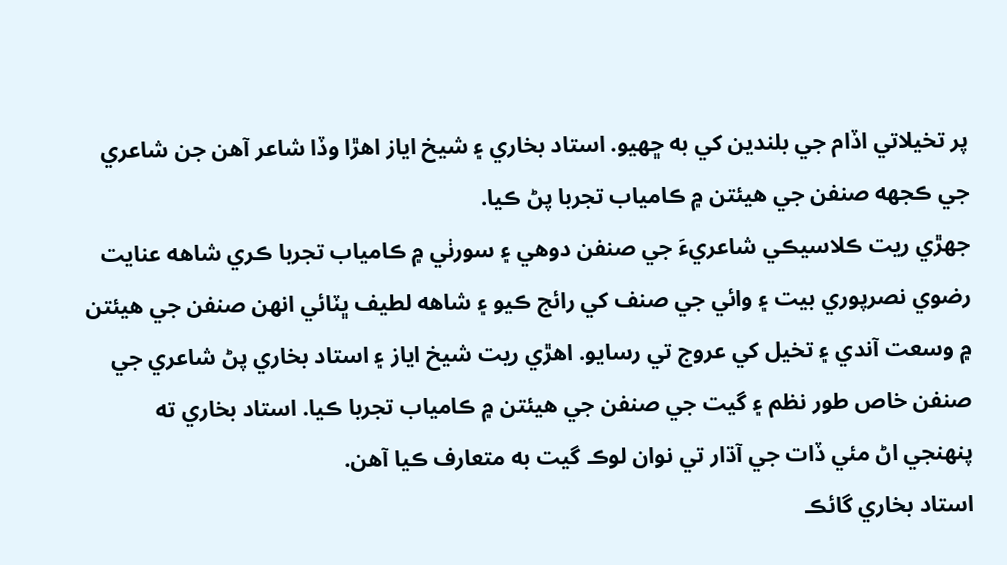پر تخيلاتي اڏام جي بلندين کي به ڇهيو. استاد بخاري ۽ شيخ اياز اهڙا وڏا شاعر آهن جن شاعري جي ڪجهه صنفن جي هيئتن ۾ ڪامياب تجربا پڻ ڪيا.
جهڙي ريت ڪلاسيڪي شاعريءَ جي صنفن دوهي ۽ سورٺي ۾ ڪامياب تجربا ڪري شاهه عنايت رضوي نصرپوري بيت ۽ وائي جي صنف کي رائج ڪيو ۽ شاهه لطيف ڀٽائي انهن صنفن جي هيئتن ۾ وسعت آندي ۽ تخيل کي عروج تي رسايو. اهڙي ريت شيخ اياز ۽ استاد بخاري پڻ شاعري جي صنفن خاص طور نظم ۽ گيت جي صنفن جي هيئتن ۾ ڪامياب تجربا ڪيا. استاد بخاري ته پنهنجي اڻ مئي ڏات جي آڌار تي نوان لوڪ گيت به متعارف ڪيا آهن.
استاد بخاري گائڪ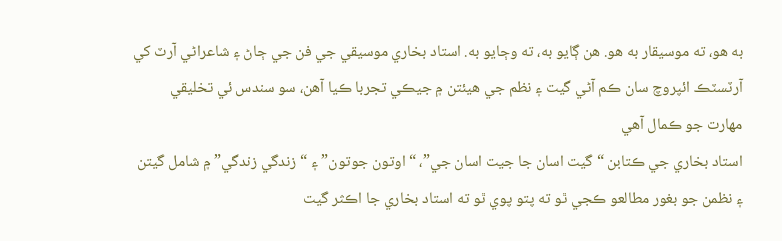به هو، ته موسيقار به هو. هن ڳايو به، ته وڄايو به. استاد بخاري موسيقي جي فن جي ڄاڻ ۽ شاعراڻي آرٽ کي آرٽسٽڪ ائپروچ سان ڪم آڻي گيت ۽ نظم جي هيئتن ۾ جيڪي تجربا ڪيا آهن، سو سندس ئي تخليقي مهارت جو ڪمال آهي
استاد بخاري جي ڪتابن “گيت اسان جا جيت اسان جي”، “اوتون جوتون” ۽ “زندگي زندگي” ۾ شامل گيتن ۽ نظمن جو بغور مطالعو ڪجي ٿو ته پتو پوي ٿو ته استاد بخاري جا اڪثر گيت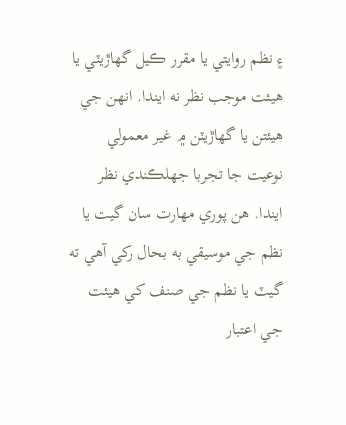۽ نظم روايتي يا مقرر ڪيل گهاڙيٽي يا هيئت موجب نظر نه ايندا. انهن جي هيئتن يا گهاڙيٽن ۾ غير معمولي نوعيت جا تجربا جھلڪندي نظر ايندا. هن پوري مهارت سان گيت يا نظم جي موسيقي به بحال رکي آهي ته گيٽ يا نظم جي صنف کي هيئت جي اعتبار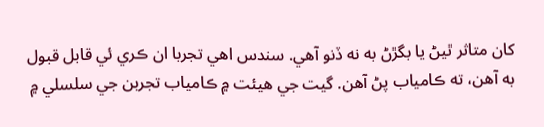کان متاثر ٿيڻ يا بگڙڻ به نه ڏنو آهي. سندس اهي تجربا ان ڪري ئي قابل قبول به آهن، ته ڪامياب پڻ آهن. گيت جي هيئت ۾ ڪامياب تجربن جي سلسلي ۾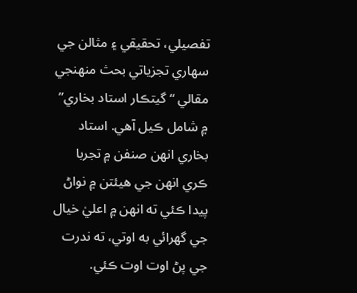تفصيلي، تحقيقي ۽ مثالن جي سهاري تجزياتي بحث منهنجي مقالي “ گيتڪار استاد بخاري” ۾ شامل ڪيل آهي. استاد بخاري انهن صنفن ۾ تجربا ڪري انهن جي هيئتن ۾ نواڻ پيدا ڪئي ته انهن ۾ اعليٰ خيال جي گهرائي به اوتي، ته ندرت جي پڻ اوت اوت ڪئي.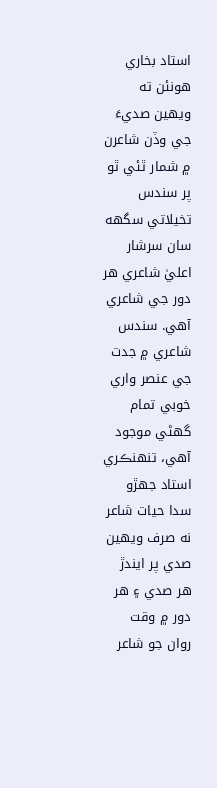استاد بخاري هونئن ته ويهين صديءَ جي وڏن شاعرن ۾ شمار ٿئي ٿو پر سندس تخيلاتي سگهه سان سرشار اعليٰ شاعري هر دور جي شاعري آهي. سندس شاعري ۾ جدت جي عنصر واري خوبي تمام گهڻي موجود آهي، تنهنڪري استاد جهڙو سدا حيات شاعر نه صرف ويهين صدي پر ايندڙ هر صدي ۽ هر دور ۾ وقت روان جو شاعر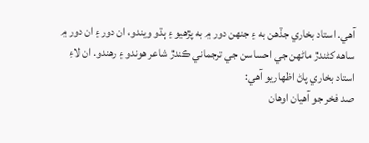آهي. استاد بخاري جڏهن به ۽ جنهن دور ۾ به پڙهيو ۽ ٻڌو ويندو، ان دور ۽ ان دور ۾ ساهه کڻندڙ ماڻهن جي احساسن جي ترجماني ڪندڙ شاعر هوندو ۽ رهندو. ان لاءِ استاد بخاري پاڻ اظهاريو آهي:
صد فخر جو آهيان اوهان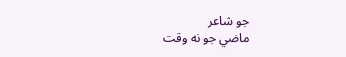جو شاعر
ماضي جو نه وقت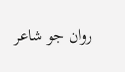روان جو شاعر